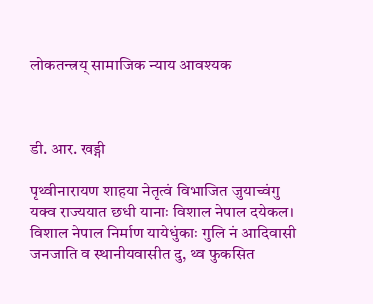लोकतन्त्रय् सामाजिक न्याय आवश्यक



डी. आर. खड्गी

पृथ्वीनारायण शाहया नेतृत्वं विभाजित जुयाच्वंगु यक्व राज्ययात छधी यानाः विशाल नेपाल दयेकल। विशाल नेपाल निर्माण यायेधुंकाः गुलि नं आदिवासी जनजाति व स्थानीयवासीत दु, थ्व फुकसित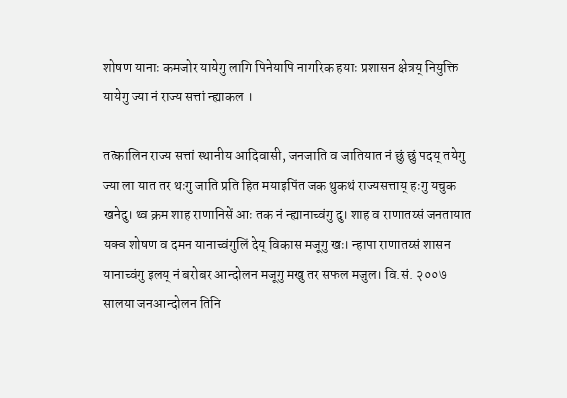शोषण यानाः कमजोर यायेगु लागि पिनेयापि नागरिक हयाः प्रशासन क्षेत्रय् नियुक्ति यायेगु ज्या नं राज्य सत्तां न्ह्याकल ।

तत्कालिन राज्य सत्तां स्थानीय आदिवासी, जनजाति व जातियात नं छुं छुं पदय् तयेगु ज्या ला यात तर थःगु जाति प्रति हित मयाइपिंत जक थुकथं राज्यसत्ताय् हःगु यचुक खनेदु। थ्व क्रम शाह राणानिसें आः तक नं न्ह्यानाच्वंगु दु। शाह व राणातय्सं जनतायात यक्व शोषण व दमन यानाच्वंगुलिं देय् विकास मजूगु खः। न्हापा राणातय्सं शासन यानाच्वंगु इलय् नं बरोबर आन्दोलन मजूगु मखु तर सफल मजुल। वि.सं. २००७ सालया जनआन्दोलन तिनि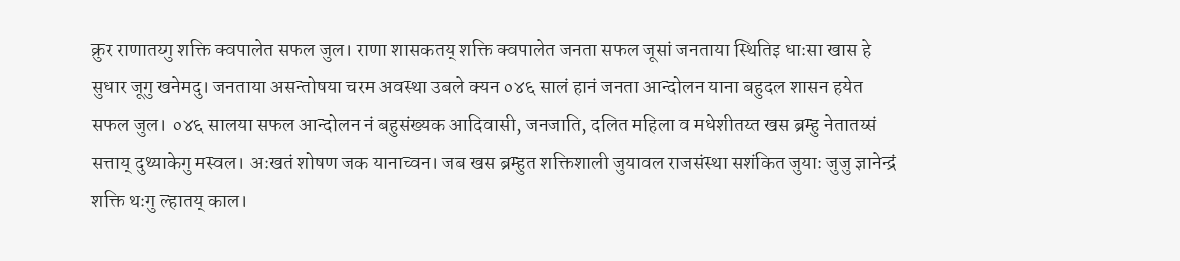क्रुर राणातय्गु शक्ति क्वपालेत सफल जुल। राणा शासकतय् शक्ति क्वपालेत जनता सफल जूसां जनताया स्थितिइ धाःसा खास हे सुधार जूगु खनेमदु। जनताया असन्तोषया चरम अवस्था उबले क्यन ०४६ सालं हानं जनता आन्दोलन याना बहुदल शासन हयेत सफल जुल। ०४६ सालया सफल आन्दोलन नं बहुसंख्यक आदिवासी, जनजाति, दलित महिला व मधेशीतय्त खस ब्रम्हु नेतातय्सं सत्ताय् दुथ्याकेगु मस्वल। अःखतं शोषण जक यानाच्वन। जब खस ब्रम्हुत शक्तिशाली जुयावल राजसंस्था सशंकित जुयाः जुजु ज्ञानेन्द्रं शक्ति थःगु ल्हातय् काल।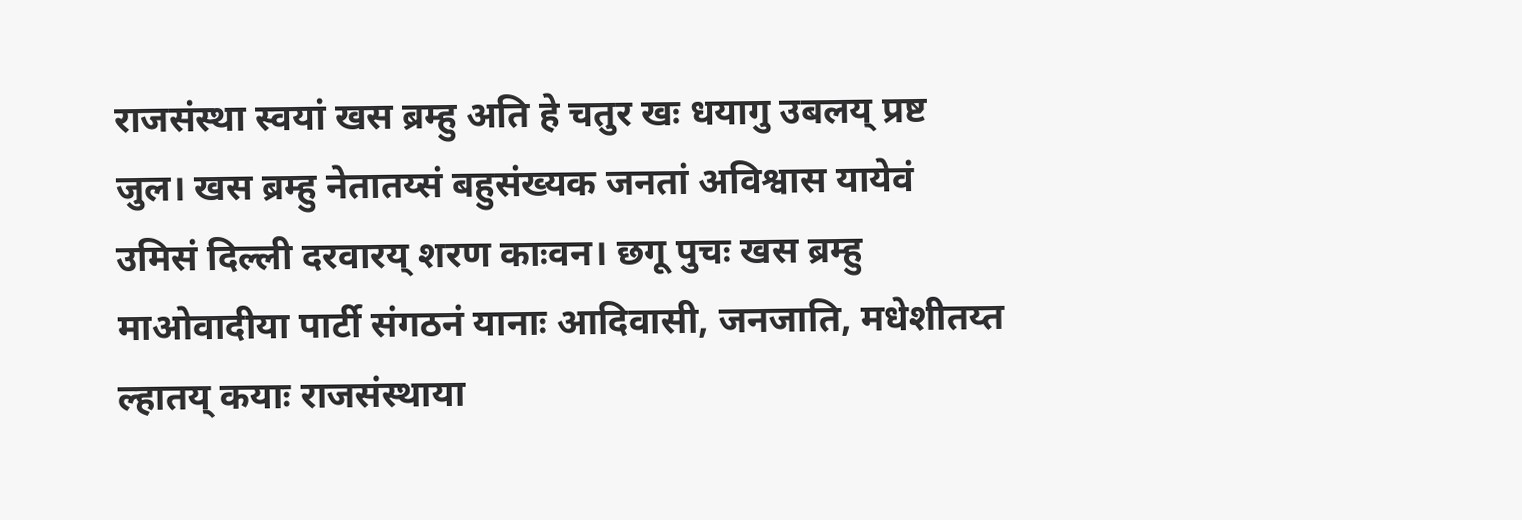राजसंस्था स्वयां खस ब्रम्हु अति हे चतुर खः धयागु उबलय् प्रष्ट जुल। खस ब्रम्हु नेतातय्सं बहुसंख्यक जनतां अविश्वास यायेवं उमिसं दिल्ली दरवारय् शरण काःवन। छगू पुचः खस ब्रम्हु माओवादीया पार्टी संगठनं यानाः आदिवासी, जनजाति, मधेशीतय्त ल्हातय् कयाः राजसंस्थाया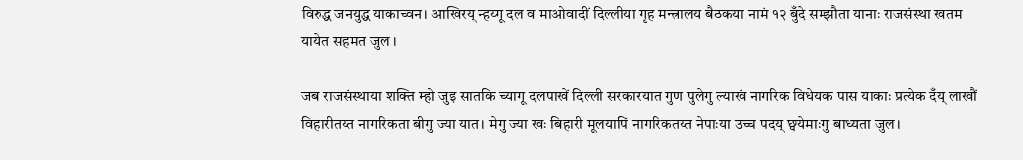विरुद्ध जनयुद्ध याकाच्वन। आखिरय् न्हय्गू दल व माओवादीं दिल्लीया गृह मन्त्रालय बैठकया नामं १२ बुँदे सम्झौता यानाः राजसंस्था खतम यायेत सहमत जुल ।

जब राजसंस्थाया शक्ति म्हो जुइ सातकि च्यागू दलपाखें दिल्ली सरकारयात गुण पुलेगु ल्याखं नागरिक विधेयक पास याकाः प्रत्येक दँय् लाखौं विहारीतय्त नागरिकता बीगु ज्या यात। मेगु ज्या खः बिहारी मूलयापिं नागरिकतय्त नेपाःया उच्च पदय् छ्वयेमाःगु बाध्यता जुल।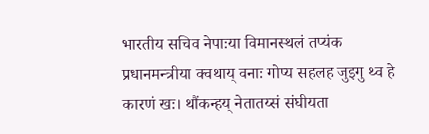भारतीय सचिव नेपाःया विमानस्थलं तप्यंक प्रधानमन्त्रीया क्वथाय् वनाः गोप्य सहलह जुइगु थ्व हे कारणं खः। थौंकन्हय् नेतातय्सं संघीयता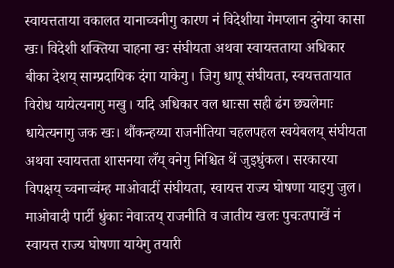स्वायत्तताया वकालत यानाच्वनीगु कारण नं विदेशीया गेमप्लान दुनेया कासा खः। विदेशी शक्तिया चाहना खः संघीयता अथवा स्वायत्तताया अधिकार बीका देशय् साम्प्रदायिक दंगा याकेगु। जिगु धापू संघीयता, स्वयत्ततायात विरोध यायेत्यनागु मखु। यदि अधिकार वल धाःसा सही ढंग छ्यलेमाः धायेत्यनागु जक खः। थौंकन्हय्या राजनीतिया चहलपहल स्वयेबलय् संघीयता अथवा स्वायत्तता शासनया लँय् वनेगु निश्चित थें जुइधुंकल। सरकारया विपक्षय् च्वनाच्वंम्ह माओवादीं संघीयता, स्वायत्त राज्य घोषणा याइगु जुल। माओवादी पार्टी धुंकाः नेवाःतय् राजनीति व जातीय खलः पुचःतपाखें नं स्वायत्त राज्य घोषणा यायेगु तयारी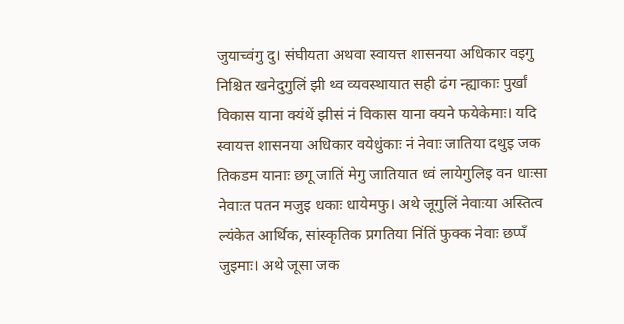जुयाच्वंगु दु। संघीयता अथवा स्वायत्त शासनया अधिकार वइगु निश्चित खनेदुगुलिं झी थ्व व्यवस्थायात सही ढंग न्ह्याकाः पुर्खां विकास याना क्यंथें झीसं नं विकास याना क्यने फयेकेमाः। यदि स्वायत्त शासनया अधिकार वयेधुंकाः नं नेवाः जातिया दथुइ जक तिकडम यानाः छगू जातिं मेगु जातियात ध्वं लायेगुलिइ वन धाःसा नेवाःत पतन मजुइ धकाः धायेमफु। अथे जूगुलिं नेवाःया अस्तित्व ल्यंकेत आर्थिक, सांस्कृतिक प्रगतिया निंतिं फुक्क नेवाः छप्पँ जुइमाः। अथे जूसा जक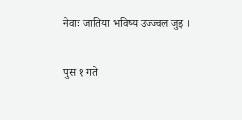नेवाः जातिया भविष्य उज्ज्वल जुइ ।

पुस १ गते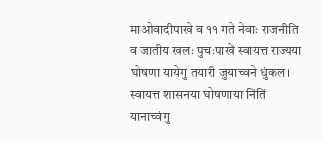माओवादीपाखे व ११ गते नेवाः राजनीति व जातीय खलः पुचःपाखें स्वायत्त राज्यया घोषणा यायेगु तयारी जुयाच्वने धुंकल। स्वायत्त शासनया घोषणाया निंतिं यानाच्वंगु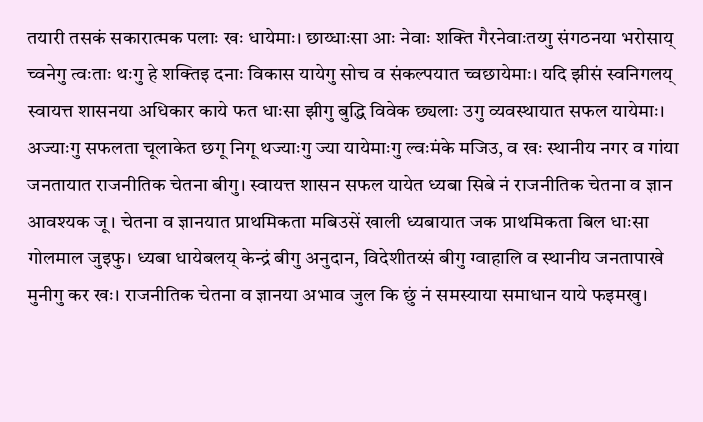तयारी तसकं सकारात्मक पलाः खः धायेमाः। छाय्धाःसा आः नेवाः शक्ति गैरनेवाःतय्गु संगठनया भरोसाय् च्वनेगु त्वःताः थःगु हे शक्तिइ दनाः विकास यायेगु सोच व संकल्पयात च्वछायेमाः। यदि झीसं स्वनिगलय् स्वायत्त शासनया अधिकार काये फत धाःसा झीगु बुद्धि विवेक छ्यलाः उगु व्यवस्थायात सफल यायेमाः। अज्याःगु सफलता चूलाकेत छगू निगू थज्याःगु ज्या यायेमाःगु ल्वःमंके मजिउ, व खः स्थानीय नगर व गांया जनतायात राजनीतिक चेतना बीगु। स्वायत्त शासन सफल यायेत ध्यबा सिबे नं राजनीतिक चेतना व ज्ञान आवश्यक जू। चेतना व ज्ञानयात प्राथमिकता मबिउसें खाली ध्यबायात जक प्राथमिकता बिल धाःसा गोलमाल जुइफु। ध्यबा धायेबलय् केन्द्रं बीगु अनुदान, विदेशीतय्सं बीगु ग्वाहालि व स्थानीय जनतापाखे मुनीगु कर खः। राजनीतिक चेतना व ज्ञानया अभाव जुल कि छुं नं समस्याया समाधान याये फइमखु।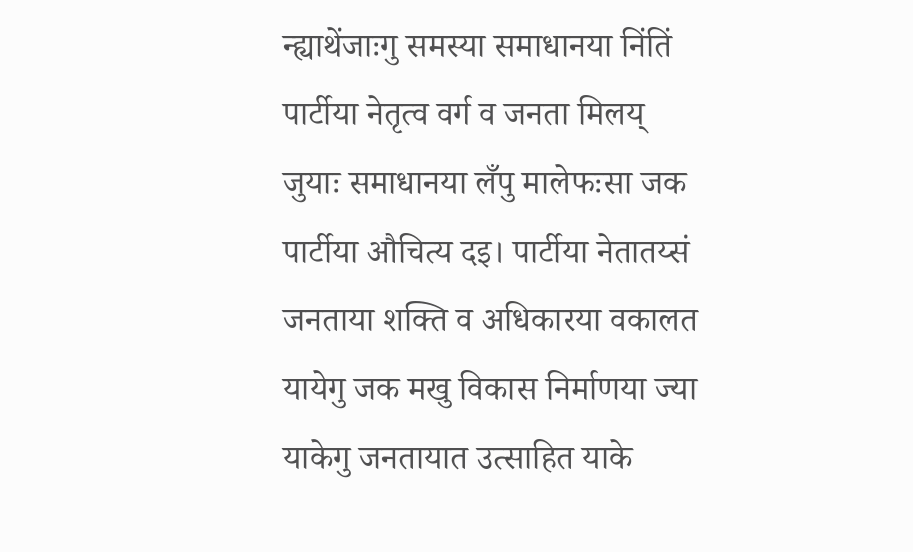न्ह्याथेंजाःगु समस्या समाधानया निंतिं पार्टीया नेतृत्व वर्ग व जनता मिलय् जुयाः समाधानया लँपु मालेफःसा जक पार्टीया औचित्य दइ। पार्टीया नेतातय्सं जनताया शक्ति व अधिकारया वकालत यायेगु जक मखु विकास निर्माणया ज्या याकेगु जनतायात उत्साहित याके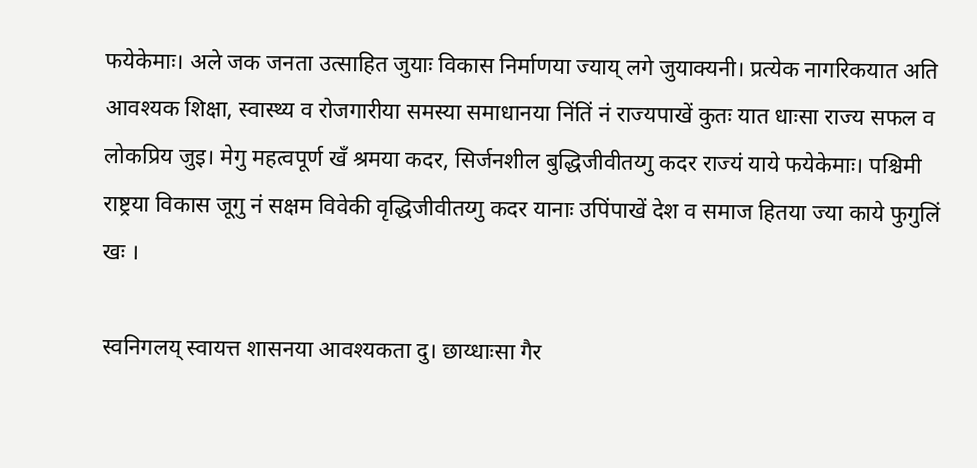फयेकेमाः। अले जक जनता उत्साहित जुयाः विकास निर्माणया ज्याय् लगे जुयाक्यनी। प्रत्येक नागरिकयात अति आवश्यक शिक्षा, स्वास्थ्य व रोजगारीया समस्या समाधानया निंतिं नं राज्यपाखें कुतः यात धाःसा राज्य सफल व लोकप्रिय जुइ। मेगु महत्वपूर्ण खँ श्रमया कदर, सिर्जनशील बुद्धिजीवीतय्गु कदर राज्यं याये फयेकेमाः। पश्चिमी राष्ट्रया विकास जूगु नं सक्षम विवेकी वृद्धिजीवीतय्गु कदर यानाः उपिंपाखें देश व समाज हितया ज्या काये फुगुलिं खः ।

स्वनिगलय् स्वायत्त शासनया आवश्यकता दु। छाय्धाःसा गैर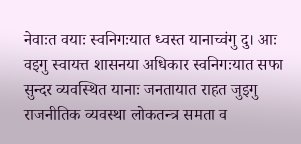नेवाःत वयाः स्वनिगःयात ध्वस्त यानाच्वंगु दु। आः वइगु स्वायत्त शासनया अधिकार स्वनिगःयात सफा सुन्दर व्यवस्थित यानाः जनतायात राहत जुइगु राजनीतिक व्यवस्था लोकतन्त्र समता व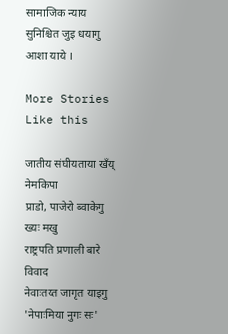सामाजिक न्याय सुनिश्चित जुइ धयागु आशा याये ।

More Stories Like this

जातीय संघीयताया खँय् नेमकिपा
प्राडो, पाजेरो ब्वाकेगु ख्यः मखु
राष्ट्रपति प्रणाली बारे विवाद
नेवाःतय्त जागृत याइगु 'नेपाःमिया नुगः सः'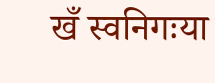खँ स्वनिगःया